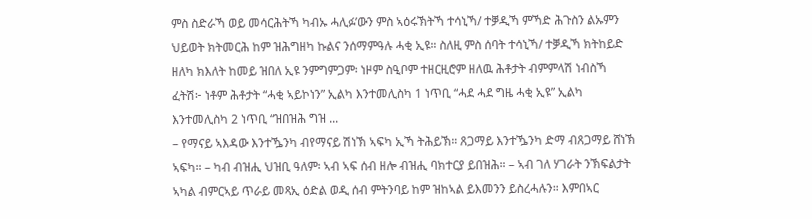ምስ ስድራኻ ወይ መሳርሕትኻ ካብኡ ሓሊፉ’ውን ምስ ኣዕሩኽትኻ ተሳኒኻ/ ተቓዲኻ ምኻድ ሕጉስን ልኡምን ህይወት ክትመርሕ ከም ዝሕግዘካ ኩልና ንሰማምዓሉ ሓቂ ኢዩ። ስለዚ ምስ ሰባት ተሳኒኻ/ ተቓዲኻ ክትከይድ ዘለካ ክእለት ከመይ ዝበለ ኢዩ ንምግምጋም፡ ነዞም ስዒቦም ተዘርዚሮም ዘለዉ ሕቶታት ብምምላሽ ነብስኻ ፈትሽ፦ ነቶም ሕቶታት “ሓቂ ኣይኮነን” ኢልካ እንተመሊስካ 1 ነጥቢ “ሓደ ሓደ ግዜ ሓቂ ኢዩ” ኢልካ እንተመሊስካ 2 ነጥቢ “ዝበዝሕ ግዝ ...
– የማናይ ኣእዳው እንተዄንካ ብየማናይ ሽነኽ ኣፍካ ኢኻ ትሕይኽ። ጸጋማይ እንተዄንካ ድማ ብጸጋማይ ሸነኽ ኣፍካ። – ካብ ብዝሒ ህዝቢ ዓለም፡ ኣብ ኣፍ ሰብ ዘሎ ብዝሒ ባክተርያ ይበዝሕ። – ኣብ ገለ ሃገራት ንኽፍልታት ኣካል ብምርኣይ ጥራይ መጻኢ ዕድል ወዲ ሰብ ምትንባይ ከም ዝከኣል ይእመንን ይስረሓሉን። እምበኣር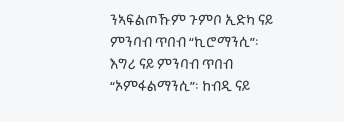ንኣፍልጦኹም ጉምቦ ኢድካ ናይ ምንባብ ጥበብ “ኪሮማንሲ”፡ እግሪ ናይ ምንባብ ጥበብ “ኦምፋልማንሲ”፡ ከብዲ ናይ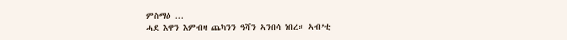ምስማዕ ...
ሓደ እዋን እምብዛ ጨካንን ዓሻን ኣንበሳ ነበረ። ኣብ’ቲ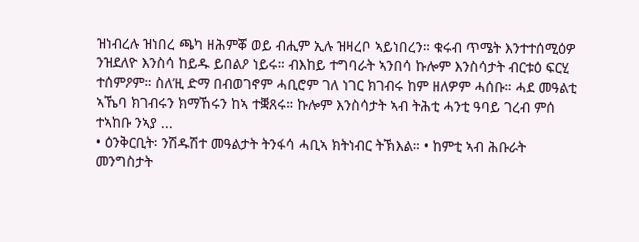ዝነብረሉ ዝነበረ ጫካ ዘሕምቖ ወይ ብሒም ኢሉ ዝዛረቦ ኣይነበረን። ቁሩብ ጥሜት እንተተሰሚዕዎ ንዝደለዮ እንስሳ ከይዱ ይበልዖ ነይሩ። ብእከይ ተግባራት ኣንበሳ ኩሎም እንስሳታት ብርቱዕ ፍርሂ ተሰምዖም። ስለ’ዚ ድማ በብወገኖም ሓቢሮም ገለ ነገር ክገብሩ ከም ዘለዎም ሓሰቡ። ሓደ መዓልቲ ኣኼባ ክገብሩን ክማኸሩን ከኣ ተቛጸሩ። ኩሎም እንስሳታት ኣብ ትሕቲ ሓንቲ ዓባይ ገረብ ምሰ ተኣከቡ ንኣያ ...
• ዕንቅርቢት፡ ንሽዱሽተ መዓልታት ትንፋሳ ሓቢኣ ክትነብር ትኽእል። • ከምቲ ኣብ ሕቡራት መንግስታት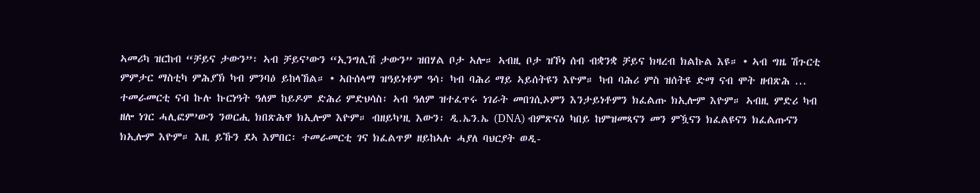ኣመሪካ ዝርከብ “ቻይና ታውን”፡ ኣብ ቻይና’ውን “ኢንግሊሽ ታውን” ዝበሃል ቦታ ኣሎ። ኣብዚ ቦታ ዝኾነ ሰብ ብቋንቋ ቻይና ክዛረብ ክልኩል እዩ። • ኣብ ግዜ ሽጉርቲ ምምታር ማስቲካ ምሕያኽ ካብ ምንባዕ ይከላኸል። • ኣቡሰላማ ዝዓይነቶም ዓሳ፡ ካብ ባሕሪ ማይ ኣይሰትዩን እዮም። ካብ ባሕሪ ምስ ዝሰትዩ ድማ ናብ ሞት ዘብጽሕ ...
ተመራመርቲ ናብ ኩሉ ኩርነዓት ዓለም ከይዶም ድሕሪ ምድህሳስ፡ ኣብ ዓለም ዝተፈጥሩ ነገራት መበገሲኦምን እንታይነቶምን ክፈልጡ ክኢሎም እዮም። ኣብዚ ምድሪ ካብ ዘሎ ነገር ሓሊፎም’ውን ንወርሒ ክበጽሕዋ ክኢሎም እዮም። ብዘይካ’ዚ እውን፡ ዲ.ኤን.ኤ (DNA) ብምጽናዕ ካበይ ከምዝመጻናን መን ምዃናን ክፈልዩናን ክፈልጡናን ክኢሎም እዮም። እዚ ይኹን ደኣ እምበር፡ ተመራመርቲ ገና ክፈልጥዎ ዘይከኣሉ ሓያለ ባህርያት ወዲ-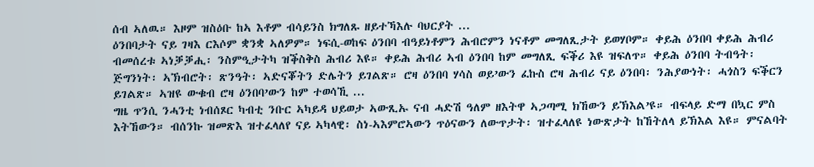ሰብ ኣለዉ። እዞም ዝስዕቡ ከኣ እቶም ብሳይንስ ክግለጹ ዘይተኻእሉ ባህርያት ...
ዕንበባታት ናይ ገዛእ ርእሶም ቋንቋ ኣለዎም። ነፍሲ-ወከፍ ዕንበባ ብዓይነቶምን ሕብሮምን ነናቶም መግለጺታት ይወሃቦም። ቀይሕ ዕንበባ ቀይሕ ሕብሪ ብመሰረቱ ኣነቓቓሒ፡ ንስምዒታትካ ዝቕስቅስ ሕብሪ እዩ። ቀይሕ ሕብሪ ኣብ ዕንበባ ከም መግለጺ ፍቕሪ እዩ ዝፍለጥ። ቀይሕ ዕንበባ ትብዓት፡ ጅግንነት፡ ኣኽብሮት፡ ጽንዓት፡ ኣድናቖትን ድሌትን ይገልጽ። ሮዛ ዕንበባ ሃሳስ ወይ’ውን ፈኩስ ሮዛ ሕብሪ ናይ ዕንበባ፡ ንሕያውነት፡ ሓጎስን ፍቕርን ይገልጽ። ኣዝዩ ውቁብ ሮዛ ዕንበባ’ውን ከም ተወሳኺ ...
ግዜ ጥንሲ ንሓንቲ ነብሰጾር ካብቲ ንቡር ኣካይዳ ህይወታ ኣውጺኡ ናብ ሓድሽ ዓለም ዘእትዋ ኣጋጣሚ ክኸውን ይኽእል’ዩ። ብፍላይ ድማ በኳር ምስ እትኸውን። ብሰንኩ ዝመጽእ ዝተፈላለየ ናይ ኣካላዊ፡ ስነ-ኣእምሮኣውን ጥዕናውን ለውጥታት፡ ዝተፈላለዩ ነውጽታት ከኸትለላ ይኽእል እዩ። ምናልባት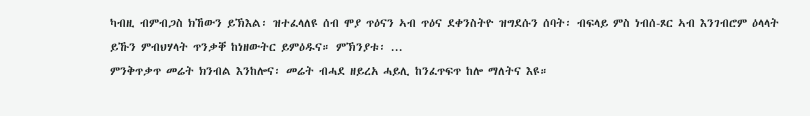ካብዚ ብምብጋስ ክኸውን ይኽእል፡ ዝተፈላለዩ ሰብ ሞያ ጥዕናን ኣብ ጥዕና ደቀንስትዮ ዝግደሱን ሰባት፡ ብፍላይ ምስ ነብሰ-ጾር ኣብ እንገብሮም ዕላላት ይኹን ምብህሃላት ጥንቃቐ ከነዘውትር ይምዕዱና። ምኽንያቱ፡ ...
ምንቅጥቃጥ መሬት ክንብል እንከሎና፡ መሬት ብሓደ ዘይረአ ሓይሊ ከንፈጥፍጥ ከሎ ማለትና እዩ።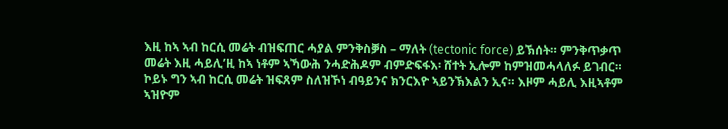እዚ ከኣ ኣብ ከርሲ መሬት ብዝፍጠር ሓያል ምንቅስቓስ – ማለት (tectonic force) ይኽሰት። ምንቅጥቃጥ መሬት እዚ ሓይሊ’ዚ ከኣ ነቶም ኣኻውሕ ንሓድሕዶም ብምድፍፋእ፡ ሸተት ኢሎም ከምዝመሓላለፉ ይገብር። ኮይኑ ግን ኣብ ከርሲ መሬት ዝፍጸም ስለዝኾነ ብዓይንና ክንርእዮ ኣይንኽእልን ኢና። እዞም ሓይሊ እዚኣቶም ኣዝዮም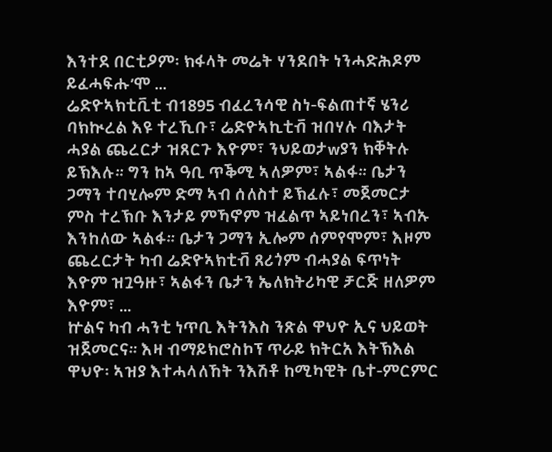እንተደ በርቲዖም፡ ክፋላት መሬት ሃንደበት ነንሓድሕዶም ይፈሓፍሑ’ሞ ...
ሬድዮኣክቲቪቲ ብ1895 ብፈረንሳዊ ስነ-ፍልጠተኛ ሄንሪ ባክኲረል እዩ ተረኺቡ፣ ሬድዮኣኪቲቭ ዝበሃሉ ባእታት ሓያል ጨረርታ ዝጸርጉ እዮም፣ ንህይወታwያን ክቐትሉ ይኽእሉ። ግን ከኣ ዓቢ ጥቕሚ ኣለዎም፣ ኣልፋ። ቤታን ጋማን ተባሂሎም ድማ ኣብ ሰለስተ ይኽፈሉ፣ መጀመርታ ምስ ተረኽቡ እንታይ ምኻኖም ዝፈልጥ ኣይነበረን፣ ኣብኡ እንከለው ኣልፋ። ቤታን ጋማን ኢሎም ሰምየሞም፣ እዞም ጨረርታት ካብ ሬድዮኣክቲቭ ጸሪጎም ብሓያል ፍጥነት እዮም ዝጓዓዙ፣ ኣልፋን ቤታን ኤለክትሪካዊ ቻርጅ ዘለዎም እዮም፣ ...
ኵልና ካብ ሓንቲ ነጥቢ እትንእስ ንጽል ዋህዮ ኢና ህይወት ዝጀመርና። እዛ ብማይክሮስኮፕ ጥራይ ክትርአ እትኽእል ዋህዮ፡ ኣዝያ እተሓላለኸት ንእሽቶ ከሚካዊት ቤተ-ምርምር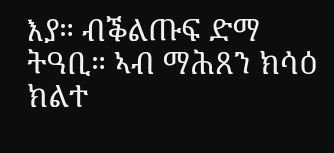እያ። ብቕልጡፍ ድማ ትዓቢ። ኣብ ማሕጸን ክሳዕ ክልተ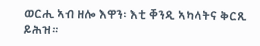ወርሒ ኣብ ዘሎ እዋን፡ እቲ ቐንዲ ኣካላትና ቅርጺ ይሕዝ።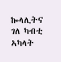ኰላሊትና ገለ ካብቲ ኣካላት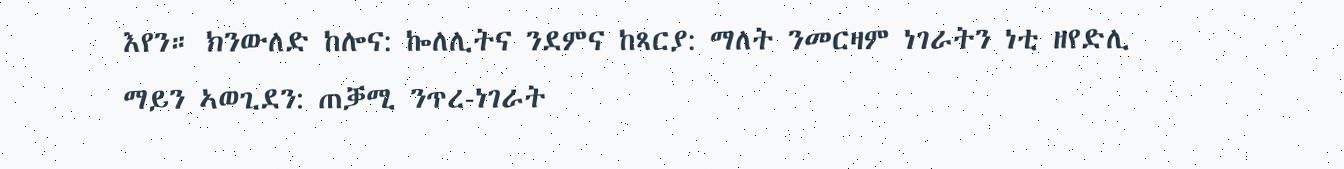እየን። ክንውለድ ከሎና: ኰለሊትና ንደምና ከጻርያ: ማለት ንመርዛም ነገራትን ነቲ ዘየድሊ ማይን ኣወጊደን: ጠቓሚ ንጥረ-ነገራት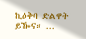ኪዕቅባ ድልዋት ይዀና። ...